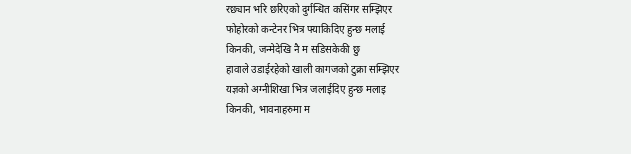रछ्यान भरि छरिएको दुर्गन्धित कसिंगर सम्झिएर
फोहोरको कन्टेनर भित्र फ्याकिदिए हुन्छ मलाई
किनकी, जन्मेदेखि नै म सडिसकेकी छु
हावाले उडाईरहेको खाली कागजको टुक्रा सम्झिएर
यज्ञको अग्नीशिखा भित्र जलाईदिए हुन्छ मलाइ
किनकी, भावनाहरुमा म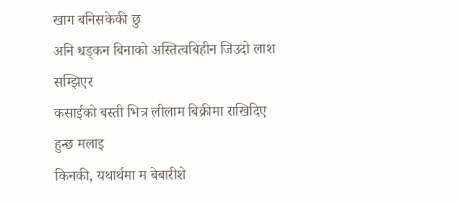खाग बनिसकेकी छु
अनि धड्कन बिनाको अस्तित्वबिहीन जिउदो लाश सम्झिएर
कसाईको बस्ती भित्र लीलाम बिक्रीमा राखिदिए हुन्छ मलाइ
किनकी, यथार्थमा म बेबारीशे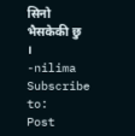सिनो भैसकेकी छु ।
-nilima
Subscribe to:
Post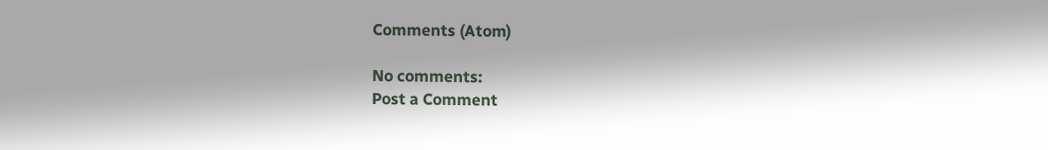Comments (Atom)

No comments:
Post a Comment